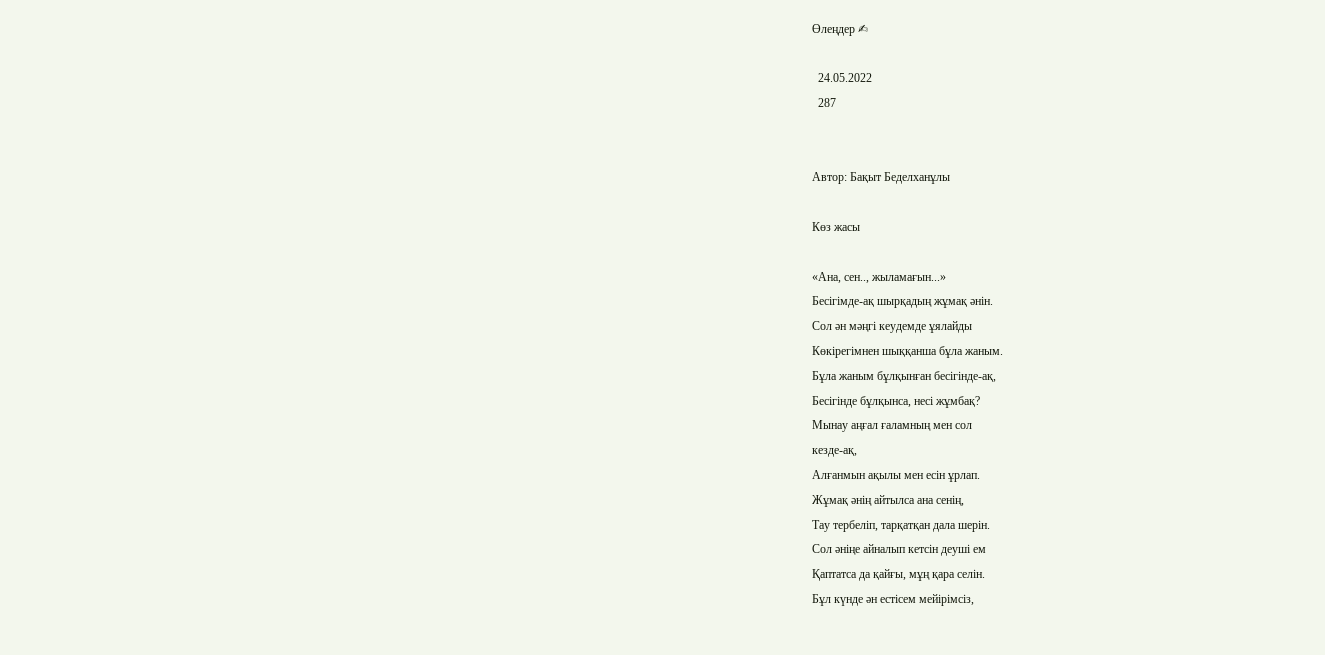Өлеңдер ✍

  24.05.2022
  287


Автор: Бақыт Беделханұлы

Көз жасы

«Ана, сен.., жыламағын...»
Бесігімде-ақ шырқадың жұмақ əнін.
Сол əн мəңгі кеудемде ұялайды
Көкірегімнен шыққанша бұла жаным.
Бұла жаным бұлқынған бесігінде-ақ,
Бесігінде бұлқынса, несі жұмбақ?
Мынау аңғал ғаламның мен сол
кезде-ақ,
Алғанмын ақылы мен есін ұрлап.
Жұмақ əнің айтылса ана сенің,
Тау тербеліп, тарқатқан дала шерін.
Сол əніңе айналып кетсін деуші ем
Қаптатса да қайғы, мұң қара селін.
Бұл күнде əн естісем мейірімсіз,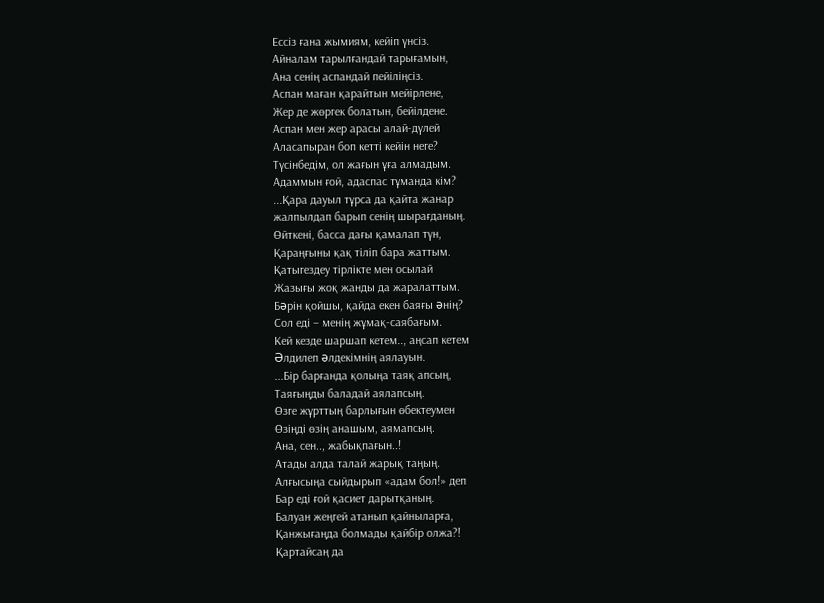Ессіз ғана жымиям, кейіп үнсіз.
Айналам тарылғандай тарығамын,
Ана сенің аспандай пейіліңсіз.
Аспан маған қарайтын мейірлене,
Жер де жөргек болатын, бейілдене.
Аспан мен жер арасы алай-дүлей
Аласапыран боп кетті кейін неге?
Түсінбедім, ол жағын ұға алмадым.
Адаммын ғой, адаспас тұманда кім?
...Қара дауыл тұрса да қайта жанар
жалпылдап барып сенің шырағданың.
Өйткені, басса дағы қамалап түн,
Қараңғыны қақ тіліп бара жаттым.
Қатыгездеу тірлікте мен осылай
Жазығы жоқ жанды да жаралаттым.
Бəрін қойшы, қайда екен баяғы əнің?
Сол еді – менің жұмақ-саябағым.
Кей кезде шаршап кетем.., аңсап кетем
Əлдилеп əлдекімнің аялауын.
...Бір барғанда қолыңа таяқ апсың,
Таяғыңды баладай аялапсың.
Өзге жұрттың барлығын өбектеумен
Өзіңді өзің анашым, аямапсың.
Ана, сен.., жабықпағын..!
Атады алда талай жарық таңың.
Алғысыңа сыйдырып «адам бол!» деп
Бар еді ғой қасиет дарытқаның.
Балуан жеңгей атанып қайныларға,
Қанжығаңда болмады қайбір олжа?!
Қартайсаң да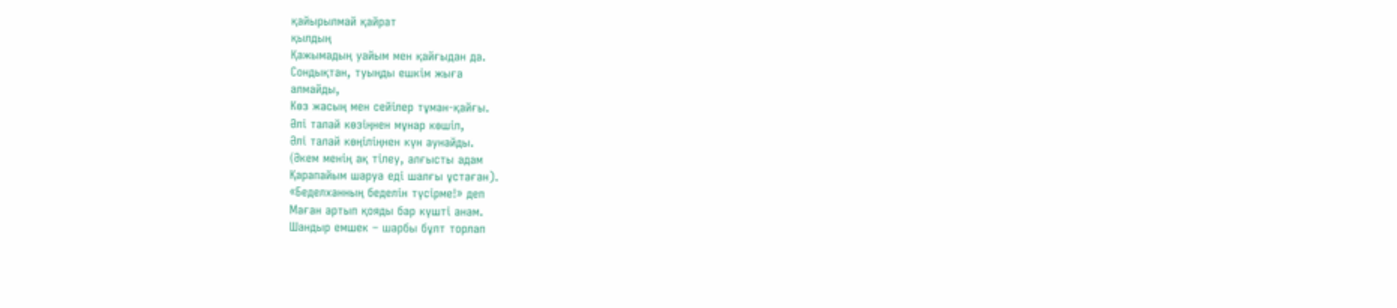қайырылмай қайрат
қылдың
Қажымадың уайым мен қайғыдан да.
Сондықтан, туыңды ешкім жыға
алмайды,
Көз жасың мен сейілер тұман-қайғы.
Əлі талай көзіңнен мұнар көшіп,
Əлі талай көңіліңнен күн аунайды.
(Əкем менің ақ тілеу, алғысты адам
Қарапайым шаруа еді шалғы ұстаған).
«Беделханның беделін түсірме!» деп
Маған артып қояды бар күшті анам.
Шандыр емшек – шарбы бұлт торлап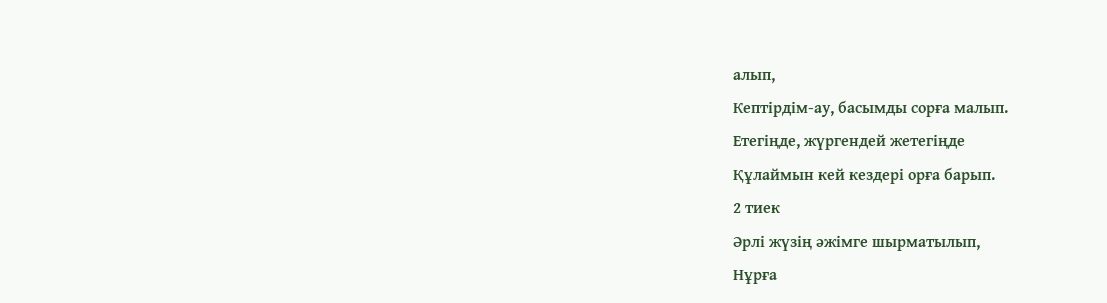алып,
Кептірдім-ау, басымды сорға малып.
Етегіңде, жүргендей жетегіңде
Құлаймын кей кездері орға барып.
2 тиек
Əрлі жүзің əжімге шырматылып,
Нұрға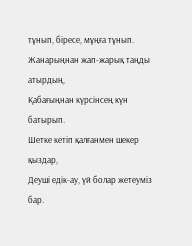тұнып, біресе, мұңға тұнып.
Жанарыңнан жап-жарық таңды атырдың,
Қабағыңнан күрсінсең күн батырып.
Шетке кетіп қалғанмен шекер қыздар,
Деуші едік-ау, үй болар жетеуміз бар.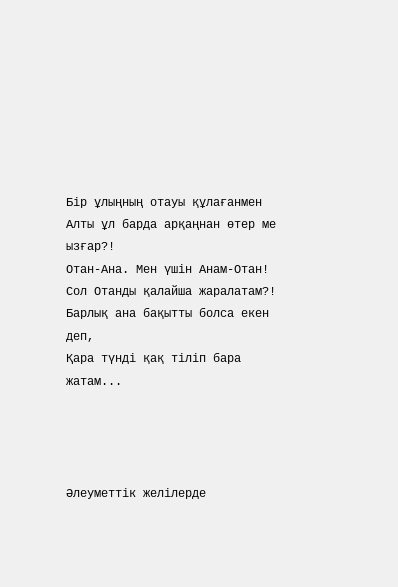Бір ұлыңның отауы құлағанмен
Алты ұл барда арқаңнан өтер ме ызғар?!
Отан-Ана. Мен үшін Анам-Отан!
Сол Отанды қалайша жаралатам?!
Барлық ана бақытты болса екен деп,
Қара түнді қақ тіліп бара жатам...




Әлеуметтік желілерде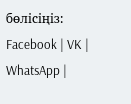бөлісіңіз:
Facebook | VK | WhatsApp |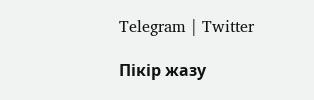Telegram | Twitter

Пікір жазу